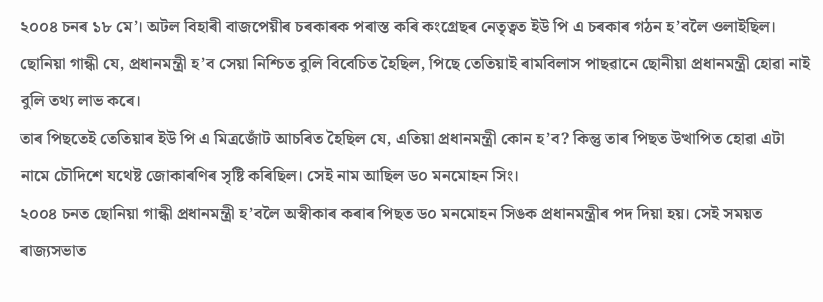২০০৪ চনৰ ১৮ মে’। অটল বিহাৰী বাজপেয়ীৰ চৰকাৰক পৰাস্ত কৰি কংগ্ৰেছৰ নেতৃত্বত ইউ পি এ চৰকাৰ গঠন হ’বলৈ ওলাইছিল। ছোনিয়া গান্ধী যে, প্ৰধানমন্ত্ৰী হ’ব সেয়া নিশ্চিত বুলি বিবেচিত হৈছিল, পিছে তেতিয়াই ৰামবিলাস পাছৱানে ছোনীয়া প্ৰধানমন্ত্ৰী হোৱা নাই বুলি তথ্য লাভ কৰে।
তাৰ পিছতেই তেতিয়াৰ ইউ পি এ মিত্ৰজোঁট আচৰিত হৈছিল যে, এতিয়া প্ৰধানমন্ত্ৰী কোন হ’ব? কিন্তু তাৰ পিছত উত্থাপিত হোৱা এটা নামে চৌদিশে যথেষ্ট জোকাৰণিৰ সৃষ্টি কৰিছিল। সেই নাম আছিল ড০ মনমোহন সিং।
২০০৪ চনত ছোনিয়া গান্ধী প্ৰধানমন্ত্ৰী হ’বলৈ অস্বীকাৰ কৰাৰ পিছত ড০ মনমোহন সিঙক প্ৰধানমন্ত্ৰীৰ পদ দিয়া হয়। সেই সময়ত ৰাজ্যসভাত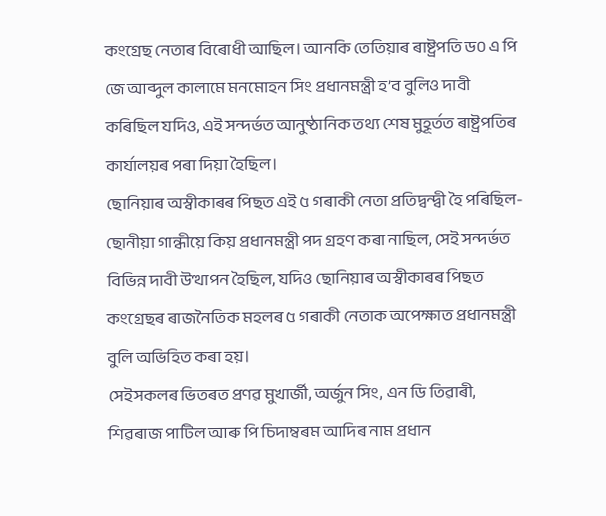কংগ্ৰেছ নেতাৰ বিৰোধী আছিল। আনকি তেতিয়াৰ ৰাষ্ট্ৰপতি ড০ এ পি জে আব্দুল কালামে মনমোহন সিং প্ৰধানমন্ত্ৰী হ’ব বুলিও দাবী কৰিছিল যদিও, এই সন্দৰ্ভত আনুষ্ঠানিক তথ্য শেষ মুহূৰ্তত ৰাষ্ট্ৰপতিৰ কাৰ্যালয়ৰ পৰা দিয়া হৈছিল।
ছোনিয়াৰ অস্বীকাৰৰ পিছত এই ৫ গৰাকী নেতা প্ৰতিদ্বন্দ্বী হৈ পৰিছিল-
ছোনীয়া গান্ধীয়ে কিয় প্ৰধানমন্ত্ৰী পদ গ্ৰহণ কৰা নাছিল, সেই সন্দৰ্ভত বিভিন্ন দাবী উত্থাপন হৈছিল, যদিও ছোনিয়াৰ অস্বীকাৰৰ পিছত কংগ্ৰেছৰ ৰাজনৈতিক মহলৰ ৫ গৰাকী নেতাক অপেক্ষাত প্ৰধানমন্ত্ৰী বুলি অভিহিত কৰা হয়।
সেইসকলৰ ভিতৰত প্ৰণৱ মুখাৰ্জী, অৰ্জুন সিং, এন ডি তিৱাৰী, শিৱৰাজ পাটিল আৰু পি চিদাম্বৰম আদিৰ নাম প্ৰধান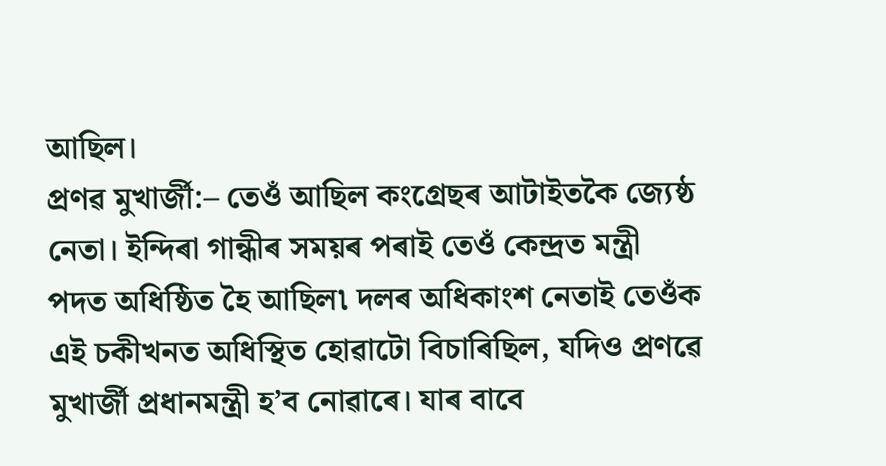আছিল।
প্ৰণৱ মুখাৰ্জী:– তেওঁ আছিল কংগ্ৰেছৰ আটাইতকৈ জ্যেষ্ঠ নেতা। ইন্দিৰা গান্ধীৰ সময়ৰ পৰাই তেওঁ কেন্দ্রত মন্ত্রী পদত অধিষ্ঠিত হৈ আছিল৷ দলৰ অধিকাংশ নেতাই তেওঁক এই চকীখনত অধিস্থিত হোৱাটো বিচাৰিছিল, যদিও প্ৰণৱে মুখাৰ্জী প্ৰধানমন্ত্ৰী হ’ব নোৱাৰে। যাৰ বাবে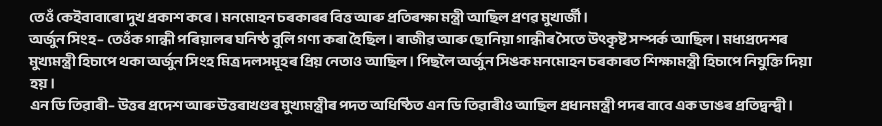তেওঁ কেইবাবাৰো দুখ প্ৰকাশ কৰে। মনমোহন চৰকাৰৰ বিত্ত আৰু প্ৰতিৰক্ষা মন্ত্ৰী আছিল প্ৰণৱ মুখাৰ্জী।
অৰ্জুন সিংহ– তেওঁক গান্ধী পৰিয়ালৰ ঘনিষ্ঠ বুলি গণ্য কৰা হৈছিল। ৰাজীৱ আৰু ছোনিয়া গান্ধীৰ সৈতে উৎকৃষ্ট সম্পৰ্ক আছিল। মধ্যপ্ৰদেশৰ মুখ্যমন্ত্ৰী হিচাপে থকা অৰ্জুন সিংহ মিত্ৰ দলসমূহৰ প্ৰিয় নেতাও আছিল। পিছলৈ অৰ্জুন সিঙক মনমোহন চৰকাৰত শিক্ষামন্ত্ৰী হিচাপে নিযুক্তি দিয়া হয়।
এন ডি তিৱাৰী– উত্তৰ প্ৰদেশ আৰু উত্তৰাখণ্ডৰ মুখ্যমন্ত্ৰীৰ পদত অধিষ্ঠিত এন ডি তিৱাৰীও আছিল প্ৰধানমন্ত্ৰী পদৰ বাবে এক ডাঙৰ প্ৰতিদ্বন্দ্বী।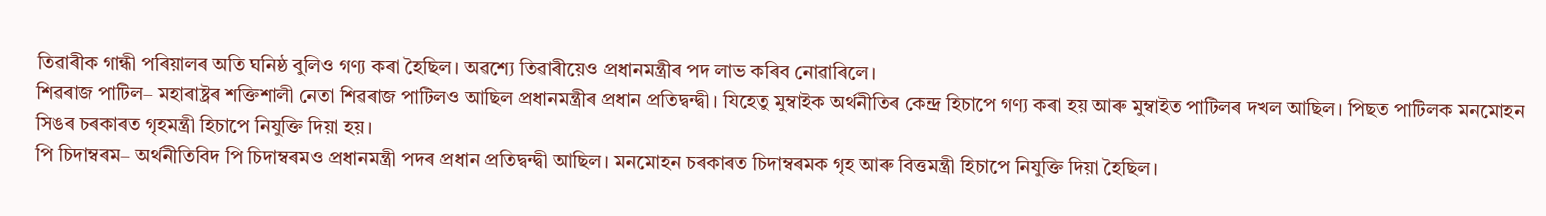তিৱাৰীক গান্ধী পৰিয়ালৰ অতি ঘনিষ্ঠ বুলিও গণ্য কৰা হৈছিল। অৱশ্যে তিৱাৰীয়েও প্ৰধানমন্ত্ৰীৰ পদ লাভ কৰিব নোৱাৰিলে।
শিৱৰাজ পাটিল– মহাৰাষ্ট্ৰৰ শক্তিশালী নেতা শিৱৰাজ পাটিলও আছিল প্ৰধানমন্ত্ৰীৰ প্ৰধান প্ৰতিদ্বন্দ্বী। যিহেতু মুম্বাইক অৰ্থনীতিৰ কেন্দ্ৰ হিচাপে গণ্য কৰা হয় আৰু মুম্বাইত পাটিলৰ দখল আছিল। পিছত পাটিলক মনমোহন সিঙৰ চৰকাৰত গৃহমন্ত্ৰী হিচাপে নিযুক্তি দিয়া হয়।
পি চিদাম্বৰম– অৰ্থনীতিবিদ পি চিদাম্বৰমও প্ৰধানমন্ত্ৰী পদৰ প্ৰধান প্ৰতিদ্বন্দ্বী আছিল। মনমোহন চৰকাৰত চিদাম্বৰমক গৃহ আৰু বিত্তমন্ত্ৰী হিচাপে নিযুক্তি দিয়া হৈছিল।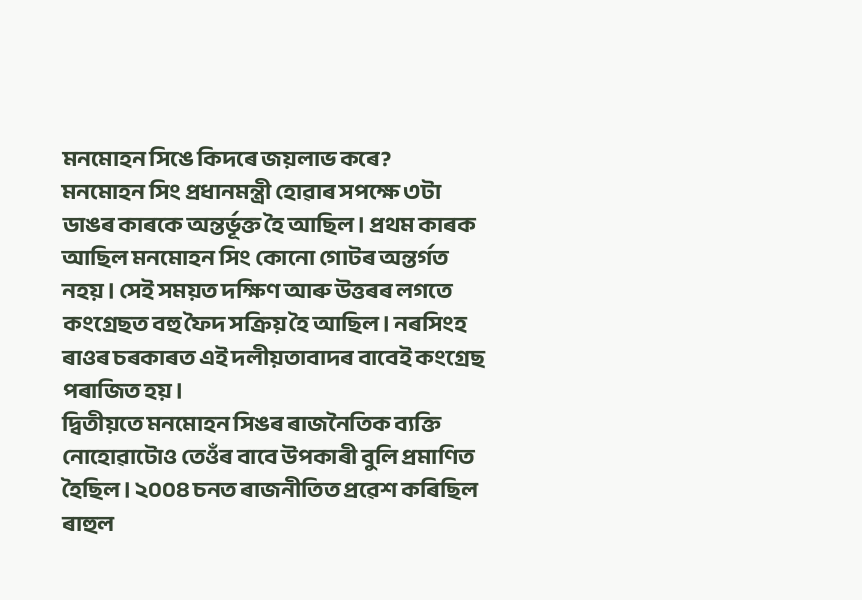মনমোহন সিঙে কিদৰে জয়লাভ কৰে?
মনমোহন সিং প্ৰধানমন্ত্ৰী হোৱাৰ সপক্ষে ৩টা ডাঙৰ কাৰকে অন্তৰ্ভূক্ত হৈ আছিল। প্ৰথম কাৰক আছিল মনমোহন সিং কোনো গোটৰ অন্তৰ্গত নহয়। সেই সময়ত দক্ষিণ আৰু উত্তৰৰ লগতে কংগ্ৰেছত বহু ফৈদ সক্ৰিয় হৈ আছিল। নৰসিংহ ৰাওৰ চৰকাৰত এই দলীয়তাবাদৰ বাবেই কংগ্ৰেছ পৰাজিত হয়।
দ্বিতীয়তে মনমোহন সিঙৰ ৰাজনৈতিক ব্যক্তি নোহোৱাটোও তেওঁৰ বাবে উপকাৰী বুলি প্ৰমাণিত হৈছিল। ২০০৪ চনত ৰাজনীতিত প্ৰৱেশ কৰিছিল ৰাহুল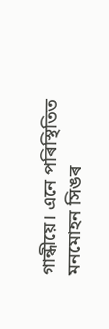গান্ধীয়ে। এনে পৰিস্থিতিত মনমোহন সিঙৰ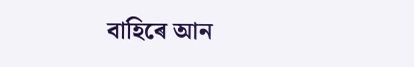বাহিৰে আন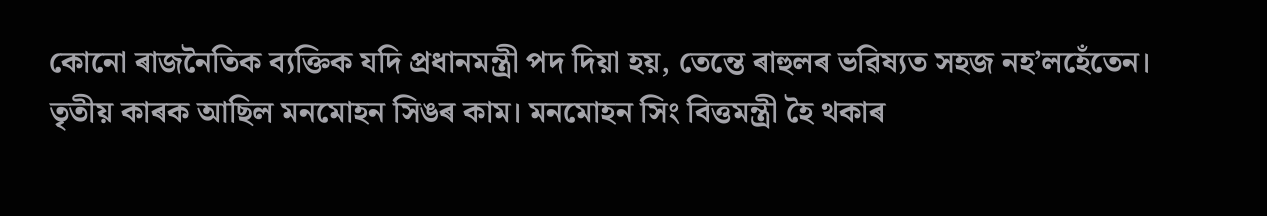কোনো ৰাজনৈতিক ব্যক্তিক যদি প্ৰধানমন্ত্ৰী পদ দিয়া হয়, তেন্তে ৰাহুলৰ ভৱিষ্যত সহজ নহ’লহেঁতেন।
তৃতীয় কাৰক আছিল মনমোহন সিঙৰ কাম। মনমোহন সিং বিত্তমন্ত্ৰী হৈ থকাৰ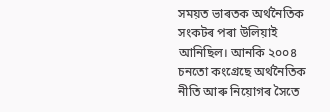সময়ত ভাৰতক অৰ্থনৈতিক সংকটৰ পৰা উলিয়াই আনিছিল। আনকি ২০০৪ চনতো কংগ্ৰেছে অৰ্থনৈতিক নীতি আৰু নিয়োগৰ সৈতে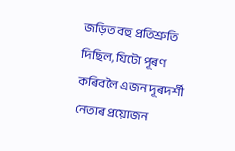জড়িত বহু প্ৰতিশ্ৰুতি দিছিল, যিটো পূৰণ কৰিবলৈ এজন দূৰদৰ্শী নেতাৰ প্ৰয়োজন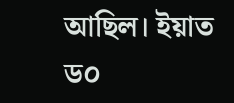আছিল। ইয়াত ড০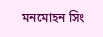মনমোহন সিং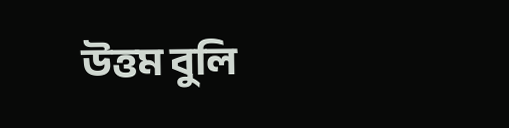উত্তম বুলি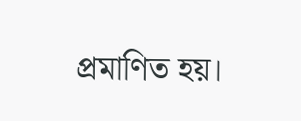প্ৰমাণিত হয়।